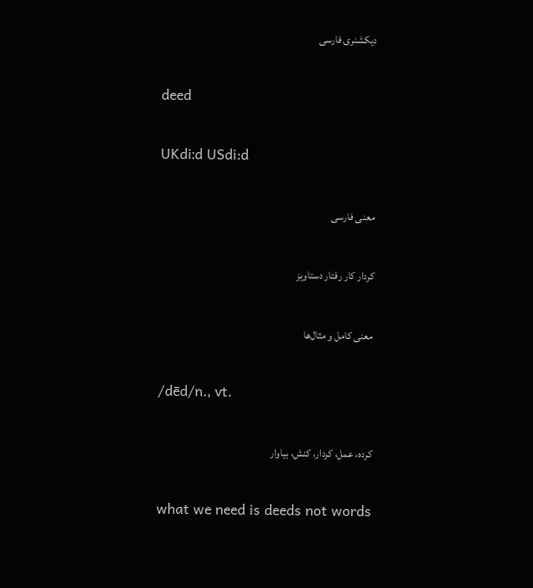دیکشنری فارسی

deed

UKdiːd USdi:d

معنی فارسی

کردار کار رفتار دستاويز

معنی کامل و مثال‌ها

/dēd/n., vt.

کرده، عمل، کردار، کنش، بیاوار

what we need is deeds not words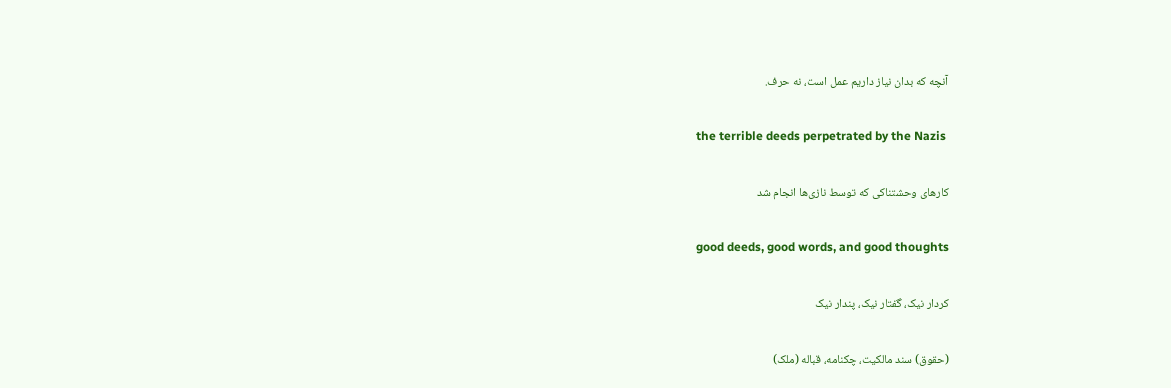آنچه که بدان نیاز داریم عمل است، نه حرف.

the terrible deeds perpetrated by the Nazis

کارهای وحشتناکی که توسط نازی‌ها انجام شد

good deeds, good words, and good thoughts

کردار نیک، گفتار نیک، پندار نیک

(حقوق) سند مالکیت، چکنامه، قباله (ملک)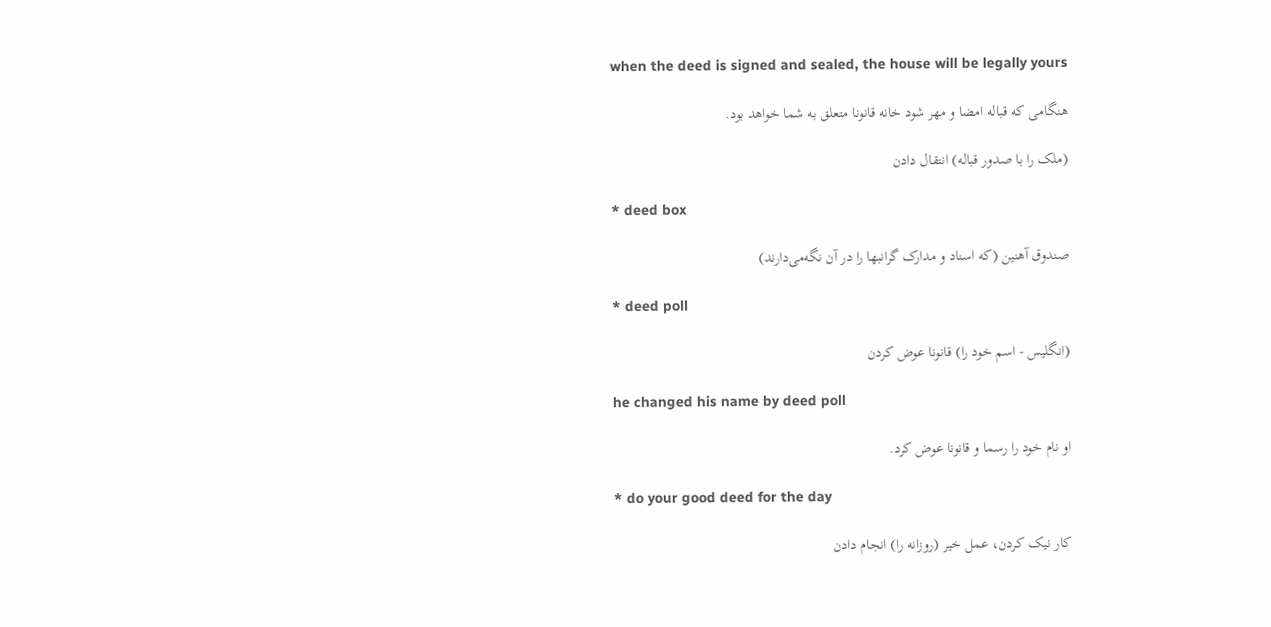when the deed is signed and sealed, the house will be legally yours

هنگامی که قباله امضا و مهر شود خانه قانونا متعلق به شما خواهد بود.

(ملک را با صدور قباله) انتقال دادن

* deed box

صندوق آهنین (که اسناد و مدارک گرانبها را در آن نگه‌می‌دارند)

* deed poll

(انگلیس - اسم خود را) قانونا عوض کردن

he changed his name by deed poll

او نام خود را رسما و قانونا عوض کرد.

* do your good deed for the day

کار نیک کردن، عمل خیر (روزانه را) انجام دادن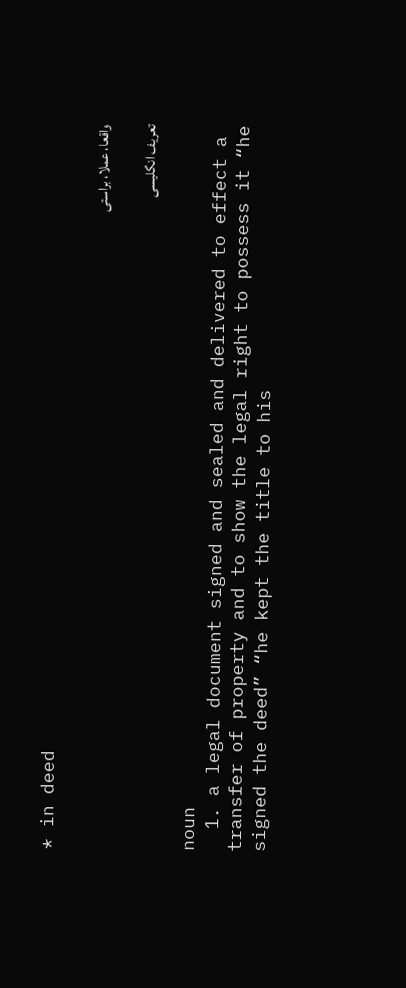* in deed

واقعا، عملا، براستی

تعریف انگلیسی

noun
  1. a legal document signed and sealed and delivered to effect a transfer of property and to show the legal right to possess it “he signed the deed” “he kept the title to his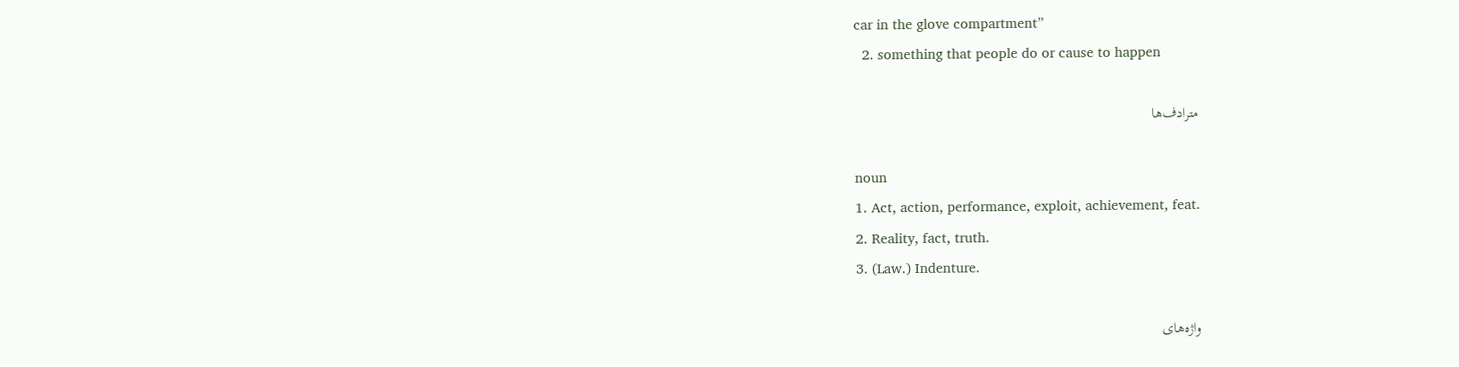car in the glove compartment”
  2. something that people do or cause to happen

مترادف‌ها

noun
1. Act, action, performance, exploit, achievement, feat.
2. Reality, fact, truth.
3. (Law.) Indenture.

واژه‌های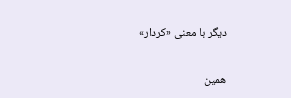دیگر با معنی «کردار»

همین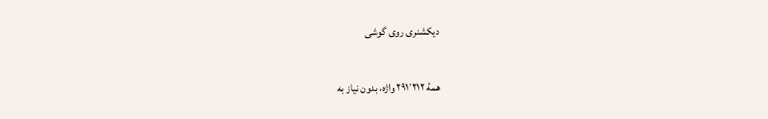دیکشنری روی گوشی

همهٔ ۲۹۱٬۲۱۲ واژه، بدون نیاز به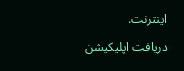اینترنت.

دریافت اپلیکیشن